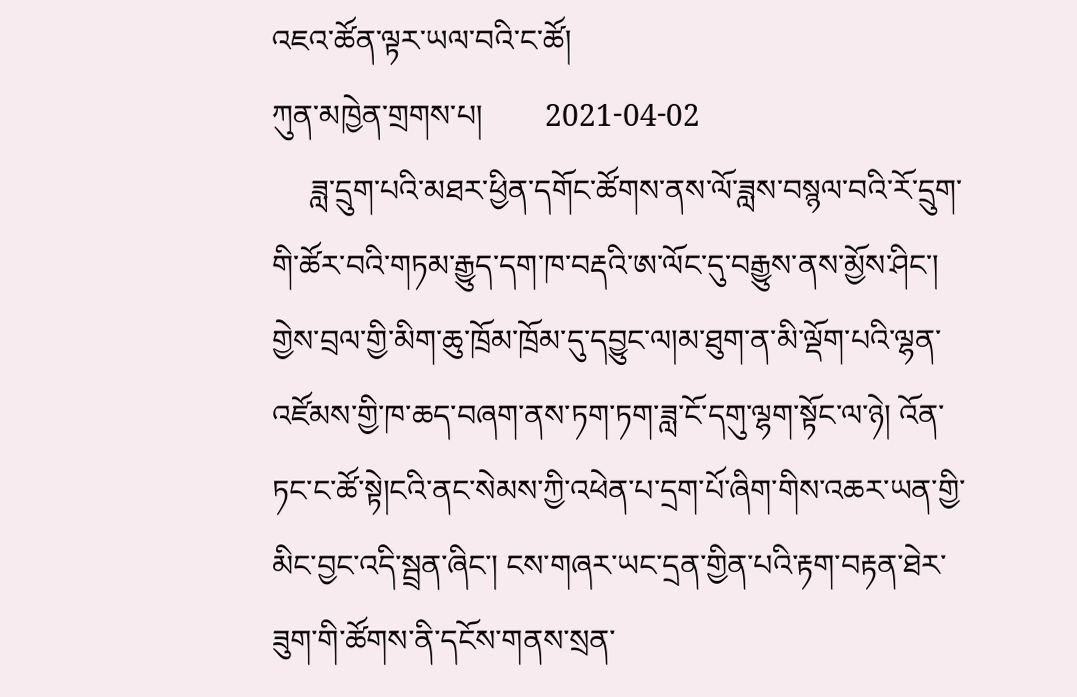འཇའ་ཚོན་ལྟར་ཡལ་བའི་ང་ཚོ།
ཀུན་མཁྱེན་གྲགས་པ།        2021-04-02
     ཟླ་དྲུག་པའི་མཐར་ཕྱིན་དགོང་ཚོགས་ནས་ལོ་ཟླས་བསྙལ་བའི་རོ་དྲུག་གི་ཚོར་བའི་གཏམ་རྒྱུད་དག་ཁ་བརྡའི་ཨ་ལོང་དུ་བརྒྱུས་ནས་མྱོས་ཤིང་། གྱེས་བྲལ་གྱི་མིག་ཆུ་ཁྲོམ་ཁྲོམ་དུ་དབྱུང་ལ།མ་ཐུག་ན་མི་ལྡོག་པའི་ལྷན་འཛོམས་གྱི་ཁ་ཆད་བཞག་ནས་ཏག་ཏག་ཟླ་ངོ་དགུ་ལྷག་སྟོང་ལ་ཉེ། འོན་ཏང་ང་ཚོ་སྟེ།ངའི་ནང་སེམས་ཀྱི་འཕེན་པ་དྲག་པོ་ཞིག་གིས་འཆར་ཡན་གྱི་མིང་བྱང་འདི་སྦྲན་ཞིང་། ངས་གཞར་ཡང་དྲན་གྱིན་པའི་རྟག་བརྟན་ཐེར་ཟུག་གི་ཚོགས་ནི་དངོས་གནས་སྲན་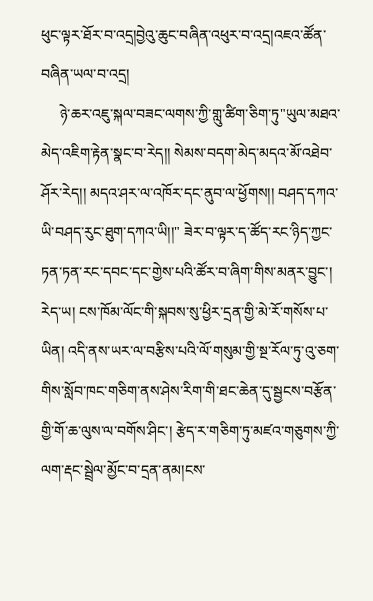ཕུང་ལྟར་ཐོར་བ་འདྲ།བྱེའུ་ཆུང་བཞིན་འཕུར་བ་འདྲ།འཇའ་ཚོན་བཞིན་ཡལ་བ་འདྲ།
     ཉེ་ཆར་འཇུ་སྐལ་བཟང་ལགས་ཀྱི་གླུ་ཚིག་ཅིག་ཏུ"ཡུལ་མཐའ་མེད་འཇིག་རྟེན་སྣང་བ་རེད།། སེམས་བདག་མེད་མདའ་མོ་འཐེབ་ཤོར་རེད།། མདའ་ཤར་ལ་འཁོར་དང་ནུབ་ལ་ཕྱོགས།། བཤད་དཀའ་ཡི་བཤད་རུང་ཐུག་དཀའ་ཡི།།" ཟེར་བ་ལྟར་ད་ཚོད་རང་ཉིད་ཀྱང་ཏན་ཏན་རང་དབང་དང་གྱེས་པའི་ཚོར་བ་ཞིག་གིས་མནར་བྱུང་། རེད་ཡ། ངས་ཁོམ་ལོང་གི་སྐབས་སུ་ཕྱིར་དྲན་གྱི་མེ་རོ་གསོས་པ་ཡིན། འདི་ནས་ཡར་ལ་བརྩིས་པའི་ལོ་གསུམ་གྱི་སྔ་རོལ་ཏུ་འུ་ཅག་གིས་སློབ་ཁང་གཅིག་ནས་ཤེས་རིག་གི་ཐང་ཆེན་དུ་སྦྱངས་བརྩོན་གྱི་གོ་ཆ་ལུས་ལ་བགོས་ཤིང་། རྩེད་ར་གཅིག་ཏུ་མཛའ་གཅུགས་ཀྱི་ལག་རྡང་སྦྲེལ་མྱོང་བ་དྲན་ནམ།ངས་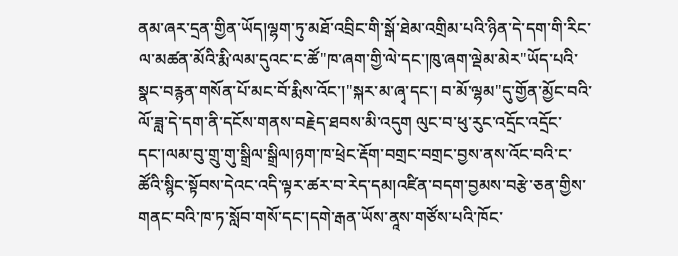ནམ་ཞར་དྲན་གྱིན་ཡོད།ལྷག་ཏུ་མཐོ་འབྲིང་གི་སྒོ་ཐེམ་འགྲིམ་པའི་ཉིན་དེ་དག་གི་རིང་ལ་མཚན་མོའི་རྨི་ལམ་དུའང་ང་ཚོ"ཁ་ཞག་གྱི་ལེ་དང་།ཁུ་ཞག་ལྡེམ་མེར"ཡོད་པའི་སྣང་བརྙན་གསོན་པོ་མང་བོ་རྨིས་འོང་།"སྐར་མ་ཞྭ་དང་། བ་མོ་ལྷམ"དུ་གྱོན་མྱོང་བའི་ལོ་ཟླ་དེ་དག་ནི་དངོས་གནས་བརྗེད་ཐབས་མི་འདུག ལུང་བ་ཕུ་རུང་འདྲོང་འདྲོང་དང་།ལམ་བུ་གྲུ་གུ་སྒྲིལ་སྒྲིལ།ཉག་ཁ་ཕྲེང་རྡོག་བགྲང་བགྲང་བྱས་ནས་འོང་བའི་ང་ཚོའི་སྙིང་སྟོབས་དེའང་འདི་ལྟར་ཚར་བ་རེད་དམ།འཛིན་བདག་བྱམས་བརྩེ་ཅན་གྱིས་གནང་བའི་ཁ་ཏ་སློབ་གསོ་དང་།དགེ་རྒན་ཡོས་ནཱས་གཙོས་པའི་ཁོང་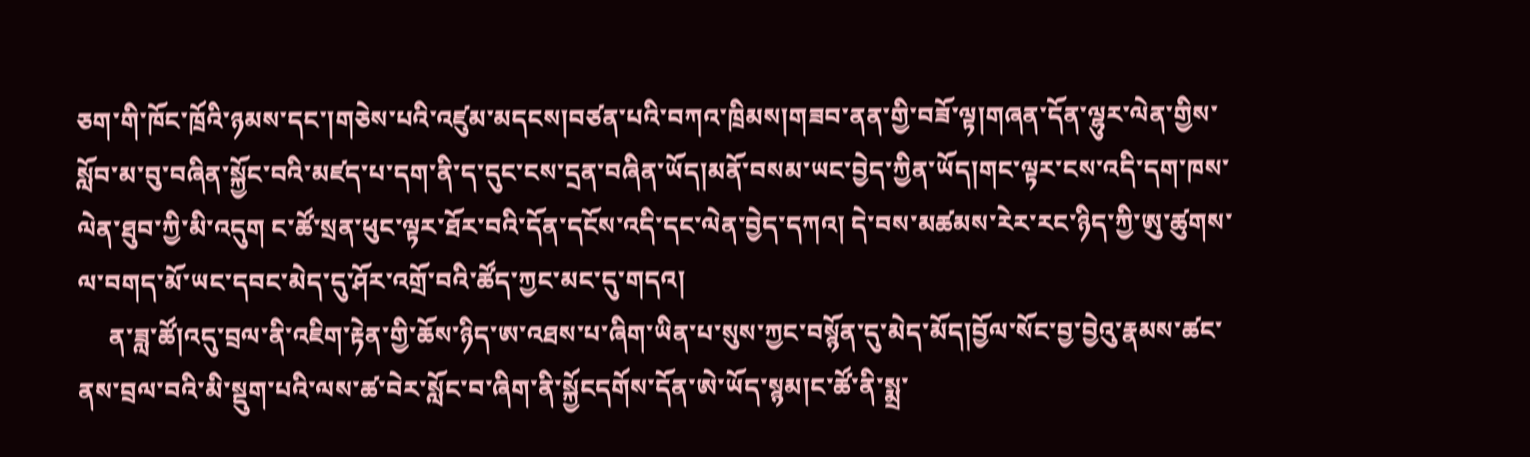ཅག་གི་ཁོང་ཁྲོའི་ཉམས་དང་།གཅེས་པའི་འཛུམ་མདངས།བཙན་པའི་བཀའ་ཁྲིམས།གཟབ་ནན་གྱི་བཟོ་ལྟ།གཞན་དོན་ལྷུར་ལེན་གྱིས་སློབ་མ་བུ་བཞིན་སྐྱོང་བའི་མཛད་པ་དག་ནི་ད་དུང་ངས་དྲན་བཞིན་ཡོད།མནོ་བསམ་ཡང་བྱེད་ཀྱིན་ཡོད།གང་ལྟར་ངས་འདི་དག་ཁས་ལེན་ཐུབ་ཀྱི་མི་འདུག ང་ཚོ་སྲན་ཕུང་ལྟར་ཐོར་བའི་དོན་དངོས་འདི་དང་ལེན་བྱེད་དཀའ། དེ་བས་མཚམས་རེར་རང་ཉིད་ཀྱི་ཨུ་ཚུགས་ལ་བགད་མོ་ཡང་དབང་མེད་དུ་ཤོར་འགྲོ་བའི་ཚོད་ཀྱང་མང་དུ་གདའ།
     ན་ཟླ་ཚོ།འདུ་བྲལ་ནི་འཇིག་རྟེན་གྱི་ཆོས་ཉིད་ཨ་འཐས་པ་ཞིག་ཡིན་པ་སུས་ཀྱང་བསྙོན་དུ་མེད་མོད།བྱོལ་སོང་བྱ་བྱེའུ་རྣམས་ཚང་ནས་བྲལ་བའི་མི་སྡུག་པའི་ལས་ཚ་བེར་སློང་བ་ཞིག་ནི་སྐྱོངདགོས་དོན་ཨེ་ཡོད་སྙམ།ང་ཚོ་ནི་སྨྲ་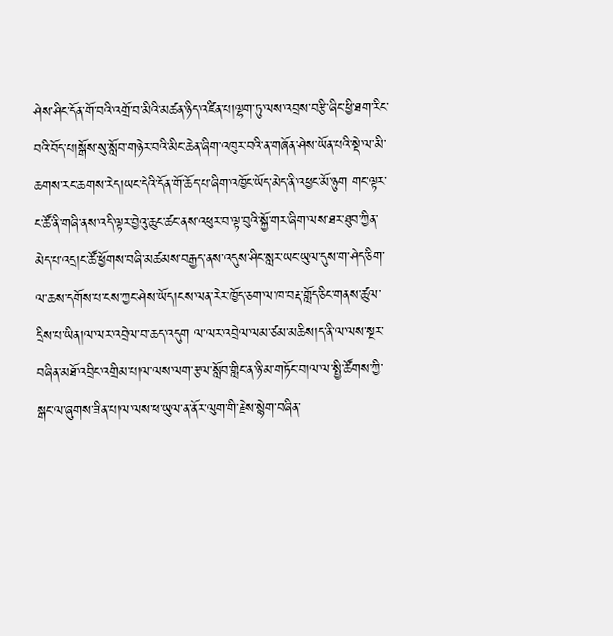ཤེས་ཤིང་དོན་གོ་བའི་འགྲོ་བ་མིའི་མཚན་ཉིད་འཛིན་པ།ལྷག་ཏུ་ལས་འབྲས་བརྩི་ཞིང་ཕྱི་ཐག་རིང་བའི་བོད་པ།སྒོས་སུ་སློབ་གཉེར་བའི་མིང་ཆེན་ཞིག་འཁུར་བའི་ན་གཞོན་ཤེས་ཡོན་པའི་སྡེ་ལ་མི་ཆགས་རང་ཆགས་རེད།ཡང་དེའི་དོན་གོ་ཆོད་པ་ཞིག་འཁྱོང་ཡོད་མེད་ནི་འཕྱང་མོ་ཉུག གང་ལྟར་ང་ཚོ་ནི་གཞི་ནས་འདི་ལྟར་བྱེའུ་ཆུང་ཚང་ནས་འཕུར་བ་ལྟ་བུའི་སྐྱོ་གར་ཞིག་ལས་ཐར་ཐུབ་ཀྱིན་མེད་པ་འདྲ།ང་ཚོ་ཕྱོགས་བཞི་མཚམས་བརྒྱད་ནས་འདུས་ཤིང་སླར་ཡང་ཡུལ་དུས་ག་ཤེད་ཅིག་ལ་ཆས་དགོས་པ་ངས་ཀྱང་ཤེས་ཡོད།ངས་ལན་རེར་ཁྱོད་ཅག་ལ་ཁ་བརྡ་གློད་ཅིང་གནས་ཚུལ་དྲིས་པ་ཡིན།ལ་ལར་འབྲེལ་བ་ཆད་འདུག ལ་ལར་འབྲེལ་ལམ་ཙམ་མཆིས།ད་ནི་ལ་ལས་སྔར་བཞིན་མཐོ་འབྲིང་འགྲིམ་པ།ལ་ལས་ལག་རྩལ་སློབ་གླིང་ན་ཉི་མ་གཏོང་བ།ལ་ལ་སྤྱི་ཚོགས་ཀྱི་སྒང་ལ་ཞུགས་ཟིན་པ།ལ་ལས་ཕ་ཡུལ་ན་ནོར་ལུག་གི་རྗེས་སྙེག་བཞིན་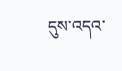དུས་འདའ་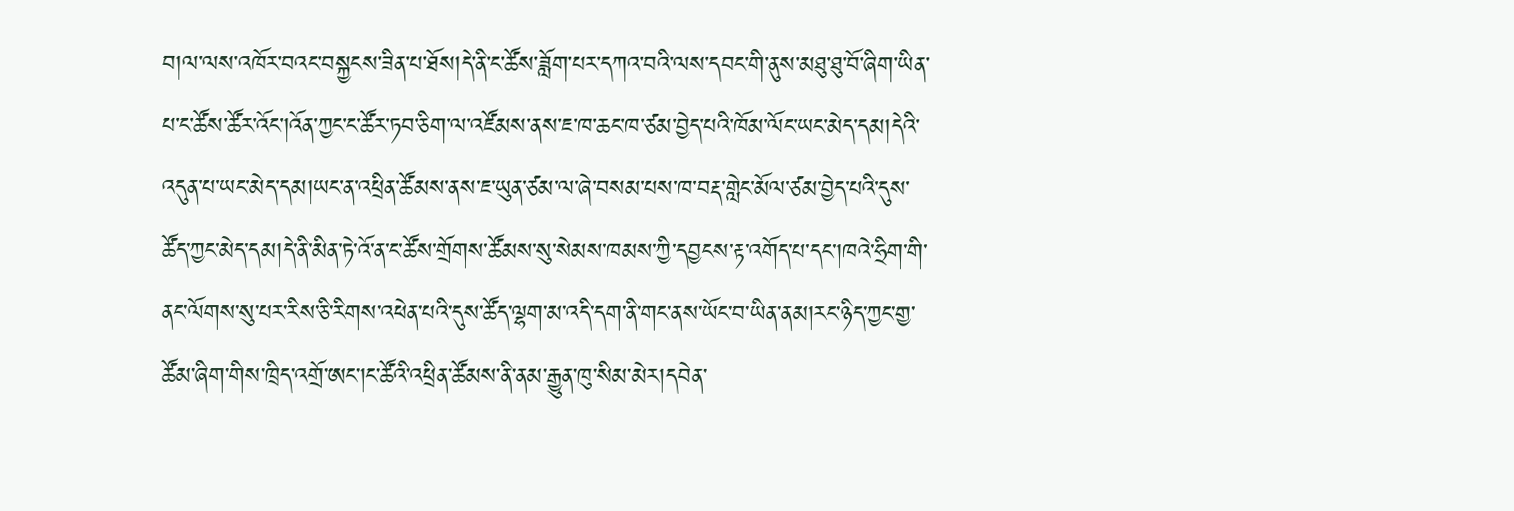བ།ལ་ལས་འཁོར་བའང་བསྐྱངས་ཟིན་པ་ཐོས།དེ་ནི་ང་ཚོས་ཟློག་པར་དཀའ་བའི་ལས་དབང་གི་ནུས་མཐུ་ཐུ་བོ་ཞིག་ཡིན་པ་ང་ཚོས་ཚོར་འོང་།འོན་ཀྱང་ང་ཚོར་ཏབ་ཅིག་ལ་འཛོམས་ནས་ཇ་ཁ་ཆང་ཁ་ཙམ་བྱེད་པའི་ཁོམ་ལོང་ཡང་མེད་དམ།དེའི་འདུན་པ་ཡང་མེད་དམ།ཡང་ན་འཕྲིན་ཚོམས་ནས་ཇ་ཡུན་ཙམ་ལ་ཞེ་བསམ་པས་ཁ་བརྡ་གླེང་མོལ་ཙམ་བྱེད་པའི་དུས་ཚོད་ཀྱང་མེད་དམ།དེ་ནི་མིན་ཏེ་འོ་ན་ང་ཚོས་གྲོགས་ཚོམས་སུ་སེམས་ཁམས་ཀྱི་དབྱངས་རྟ་འགོད་པ་དང་།ཁའེ་ཧྲིག་གི་ནང་ལོགས་སུ་པར་རིས་ཅི་རིགས་འཕེན་པའི་དུས་ཚོད་ལྷག་མ་འདི་དག་ནི་གང་ནས་ཡོང་བ་ཡིན་ནམ།རང་ཉིད་ཀྱང་གྱ་ཚོམ་ཞིག་གིས་ཁྲིད་འགྲོ་ཨང་།ང་ཚོའི་འཕྲིན་ཚོམས་ནི་ནམ་རྒྱུན་ཁུ་སིམ་མེར།དབེན་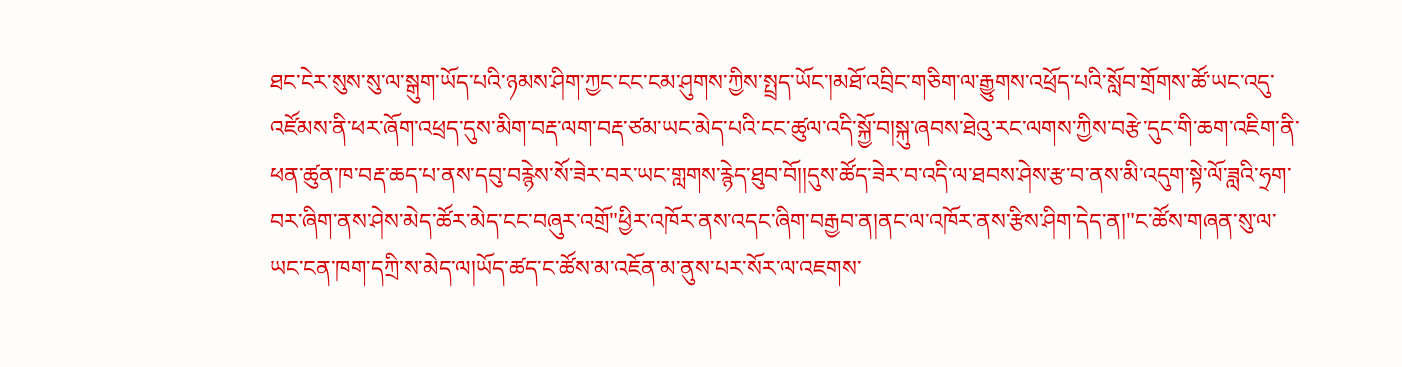ཐང་ངེར་སུས་སུ་ལ་སྒུག་ཡོད་པའི་ཉམས་ཤིག་ཀྱང་ངང་ངམ་ཤུགས་ཀྱིས་སྤྲད་ཡོང་།མཐོ་འབྲིང་གཅིག་ལ་རྒྱུགས་འཕྲོད་པའི་སློབ་གྲོགས་ཚོ་ཡང་འདུ་འཛོམས་ནི་ཕར་ཞོག་འཕྲད་དུས་མིག་བརྡ་ལག་བརྡ་ཙམ་ཡང་མེད་པའི་ངང་ཚུལ་འདི་སྐྱོ་བ།སྐུ་ཞབས་ཐེའུ་རང་ལགས་ཀྱིས་བརྩེ་དུང་གི་ཆག་འཇིག་ནི་ཕན་ཚུན་ཁ་བརྡ་ཆད་པ་ནས་དབུ་བརྙེས་སོ་ཟེར་བར་ཡང་གླགས་རྙེད་ཐུབ་བོ།།དུས་ཚོད་ཟེར་བ་འདི་ལ་ཐབས་ཤེས་རྩ་བ་ནས་མི་འདུག་སྟེ་ལོ་ཟླའི་ཧྲག་བར་ཞིག་ནས་ཤེས་མེད་ཚོར་མེད་ངང་བཞུར་འགྲོ"ཕྱིར་འཁོར་ནས་འདང་ཞིག་བརྒྱབ་ན།ནང་ལ་འཁོར་ནས་རྩིས་ཤིག་དེད་ན།"ང་ཚོས་གཞན་སུ་ལ་ཡང་ངན་ཁག་དཀྲི་ས་མེད་ལ།ཡོད་ཚད་ང་ཚོས་མ་འཇོན་མ་ནུས་པར་སོར་ལ་འཇགས་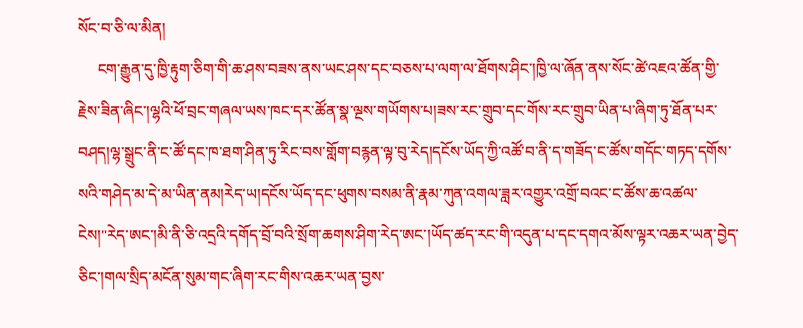སོང་བ་ཅི་ལ་མིན།
     ངག་རྒྱུན་དུ་ཁྱི་རྟུག་ཅིག་གི་ཆ་ཤས་བཟས་ནས་ཡང་ཤས་དང་བཅས་པ་ལག་ལ་ཐོགས་ཤིང་།ཁྱི་ལ་ཞོན་ནས་སོང་ཚེ་འཇའ་ཚོན་གྱི་རྗེས་ཟིན་ཞིང་།ལྷའི་ཕོ་བྲང་གཞལ་ཡས་ཁང་དར་ཚོན་སྣ་ལྔས་གཡོགས་པ།ཟས་རང་གྲུབ་དང་གོས་རང་གྲུབ་ཡིན་པ་ཞིག་ཏུ་ཐོན་པར་བཤད།ལྷ་སྒྲུང་ནི་ང་ཚོ་དང་ཁ་ཐག་ཤིན་ཏུ་རིང་བས་གློག་བརྙན་ལྟ་བུ་རེད།དངོས་ཡོད་ཀྱི་འཚོ་བ་ནི་ད་གཟོད་ང་ཚོས་གདོང་གཏད་དགོས་སའི་གཤེད་མ་དེ་མ་ཡིན་ནམ།རེད་ཡ།དངོས་ཡོད་དང་ཕུགས་བསམ་ནི་རྣམ་ཀུན་འགལ་ཟླར་འགྱུར་འགྲོ་བའང་ང་ཚོས་ཆ་འཚལ་ངེས།"རེད་ཨང་།མི་ནི་ཅི་འདྲའི་དགོད་བྲོ་བའི་སྲོག་ཆགས་ཤིག་རེད་ཨང་།ཡོད་ཚད་རང་གི་འདུན་པ་དང་དགའ་མོས་ལྟར་འཆར་ཡན་བྱེད་ཅིང་།གལ་སྲིད་མངོན་སུམ་གང་ཞིག་རང་གིས་འཆར་ཡན་བྱས་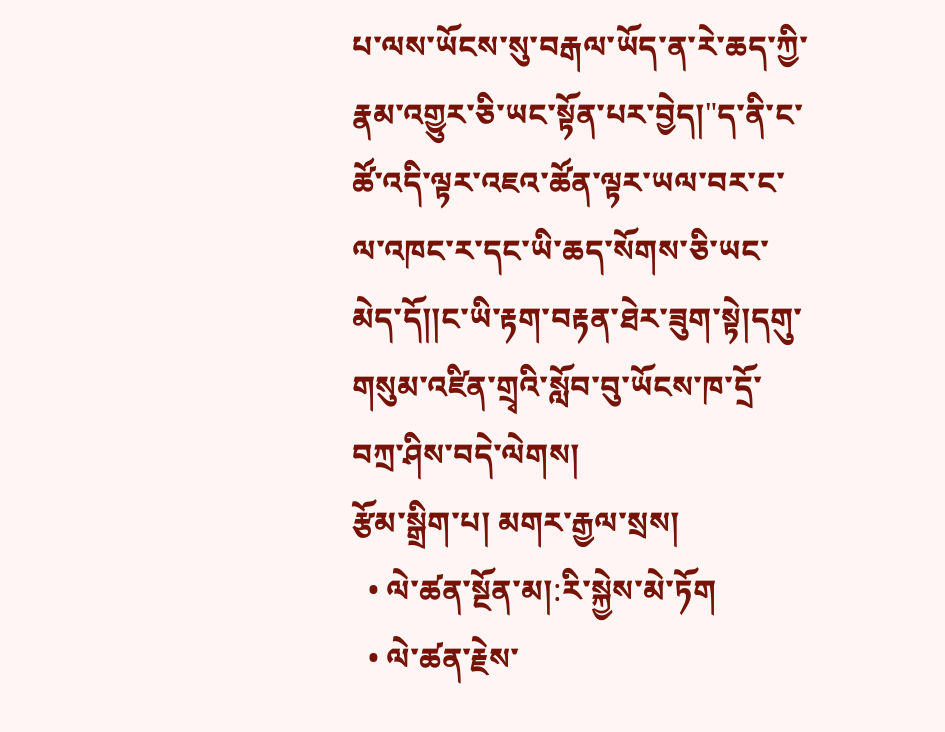པ་ལས་ཡོངས་སུ་བརྒལ་ཡོད་ན་རེ་ཆད་ཀྱི་རྣམ་འགྱུར་ཅི་ཡང་སྟོན་པར་བྱེད།"ད་ནི་ང་ཚོ་འདི་ལྟར་འཇའ་ཚོན་ལྟར་ཡལ་བར་ང་ལ་འཁང་ར་དང་ཡི་ཆད་སོགས་ཅི་ཡང་མེད་དོ།།ང་ཡི་རྟག་བརྟན་ཐེར་ཟུག་སྟེ།དགུ་གསུམ་འཛིན་གྲྭའི་སློབ་བུ་ཡོངས་ཁ་དྲོ་བཀྲ་ཤིས་བདེ་ལེགས།
རྩོམ་སྒྲིག་པ། མགར་རྒྱལ་སྲས།
  • ལེ་ཚན་སྔོན་མ།:རི་སྐྱེས་མེ་ཏོག
  • ལེ་ཚན་རྗེས་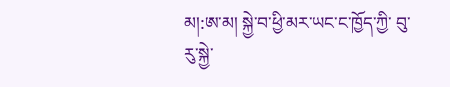མ།:ཨ་མ། སྐྱེ་བ་ཕྱི་མར་ཡང་ང་ཁྱོད་ཀྱི་ བུ་རུ་སྐྱེ་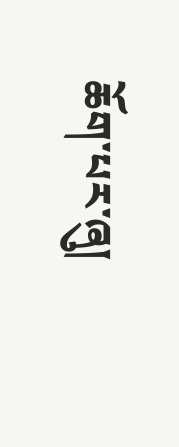ཆོག་པར་ཞུ།